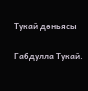Тукай дөньясы

Габдулла Тукай.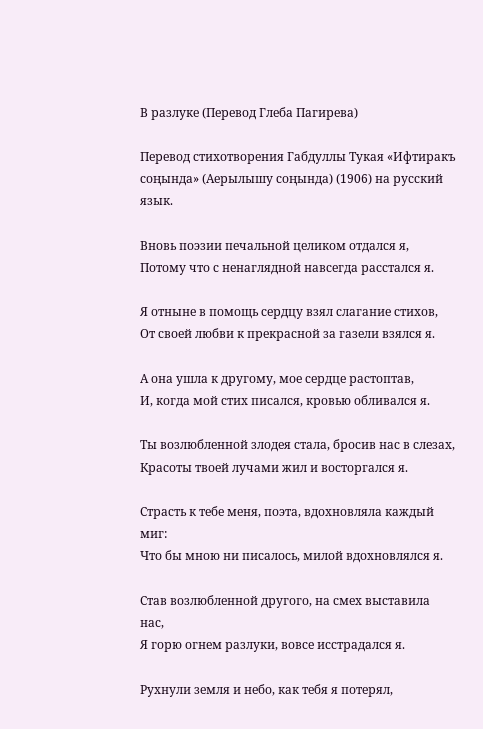В разлуке (Перевод Глеба Пагирева)

Перевод стихотворения Габдуллы Тукая «Ифтиракъ соңында» (Аерылышу соңында) (1906) на русский язык.

Вновь поэзии печальной целиком отдался я,
Потому что с ненаглядной навсегда расстался я.

Я отныне в помощь сердцу взял слагание стихов,
От своей любви к прекрасной за газели взялся я.

А она ушла к другому, мое сердце растоптав,
И, когда мой стих писался, кровью обливался я.

Ты возлюбленной злодея стала, бросив нас в слезах,
Красоты твоей лучами жил и восторгался я.

Страсть к тебе меня, поэта, вдохновляла каждый миг:
Что бы мною ни писалось, милой вдохновлялся я.

Став возлюбленной другого, на смех выставила нас,
Я горю огнем разлуки, вовсе исстрадался я.

Рухнули земля и небо, как тебя я потерял,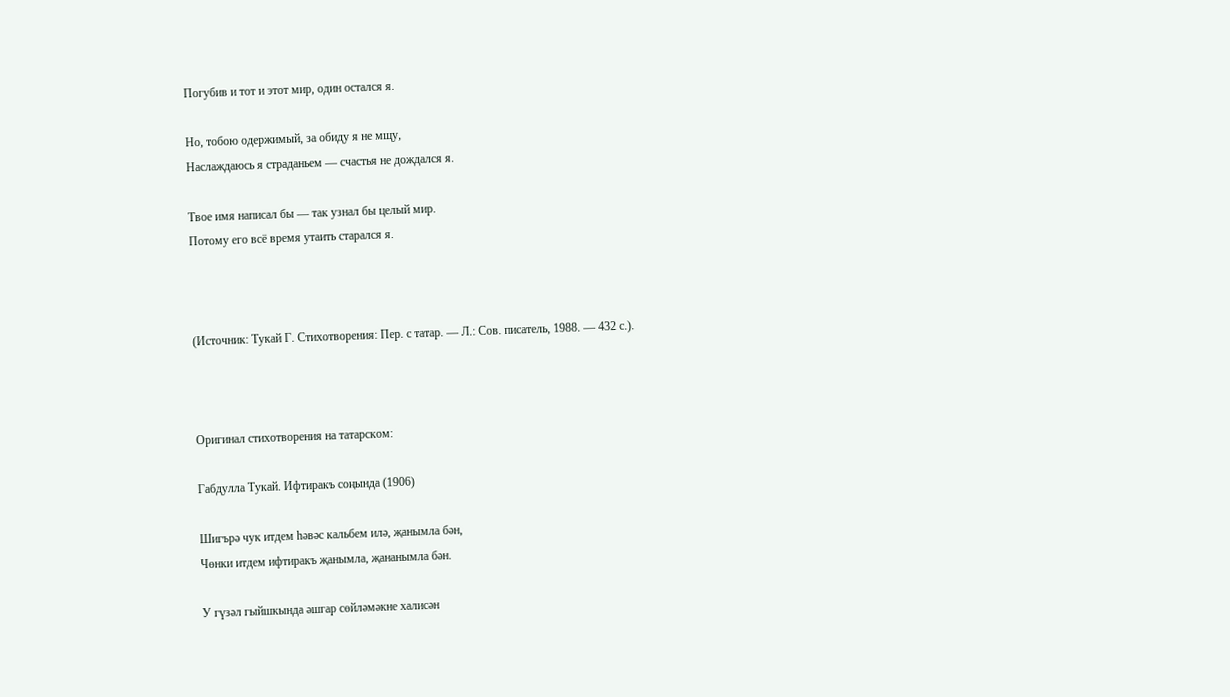Погубив и тот и этот мир, один остался я.

Но, тобою одержимый, за обиду я не мщу,
Наслаждаюсь я страданьем — счастья не дождался я.

Твое имя написал бы — так узнал бы целый мир.
Потому его всё время утаить старался я.



(Источник: Тукай Г. Стихотворения: Пер. с татар. — Л.: Сов. писатель, 1988. — 432 с.).



Оригинал стихотворения на татарском:

Габдулла Тукай. Ифтиракъ соңында (1906)

Шигърә чук итдем һәвәс кальбем илә, җанымла бән,
Чөнки итдем ифтиракъ җанымла, җананымла бән.

У гүзәл гыйшкында әшгар сөйләмәкне халисән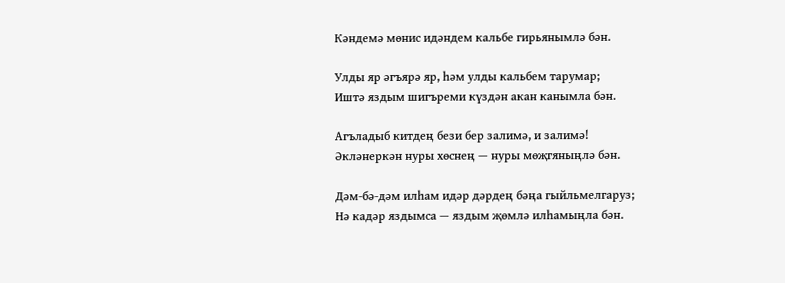Кәндемә мөнис идәндем кальбе гирьянымлә бән.

Улды яр әгъярә яр, һәм улды кальбем тарумар;
Иштә яздым шигъреми күздән акан канымла бән.

Агъладыб китдең бези бер залимә, и залимә!
Әкләнеркән нуры хөснең — нуры мөҗгяныңлә бән.

Дәм-бә-дәм илһам идәр дәрдең бәңа гыйльмелгаруз;
Нә кадәр яздымса — яздым җөмлә илһамыңла бән.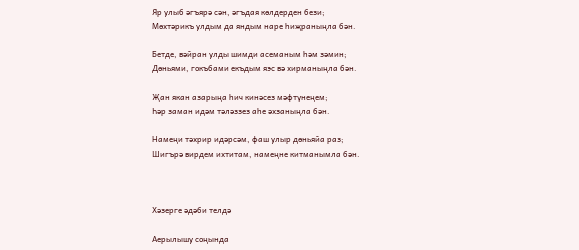Яр улыб әгъярә сән, әгъдая көлдерден бези;
Мөхтәрикъ улдым да яндым наре һиҗраныңла бән.

Бетде, вәйран улды шимди асеманым һәм зәмин;
Дөньями, гокъбами екъдым яэс вә хирманыңла бән.

Җан якан азарыңа һич кинәсез мәфтүнеңем;
Һәр заман идәм тәләззез аһе әхзаныңла бән.

Намеңи тәхрир идәрсәм, фаш улыр дөньяйа раз;
Шигърә вирдем ихтитам, намеңне китманымла бән.



Хәзерге әдәби телдә

Аерылышу соңында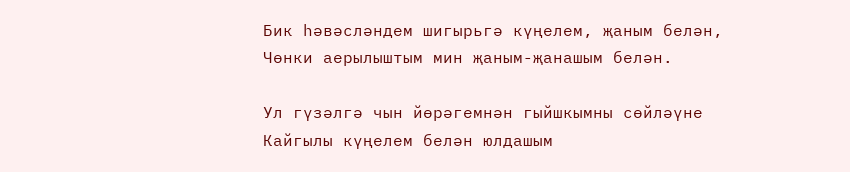Бик һәвәсләндем шигырьгә күңелем, җаным белән,
Чөнки аерылыштым мин җаным-җанашым белән.

Ул гүзәлгә чын йөрәгемнән гыйшкымны сөйләүне
Кайгылы күңелем белән юлдашым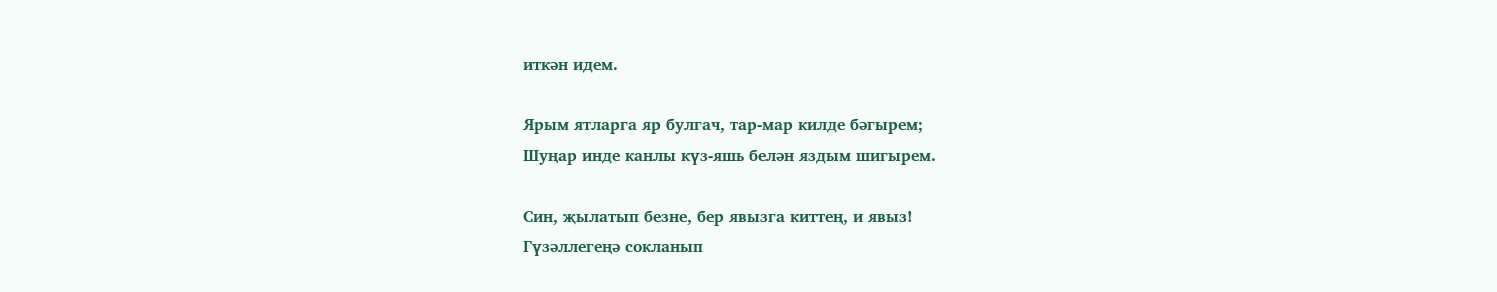иткән идем.

Ярым ятларга яр булгач, тар-мар килде бәгырем;
Шуңар инде канлы күз-яшь белән яздым шигырем.

Син, җылатып безне, бер явызга киттең, и явыз!
Гүзәллегеңә сокланып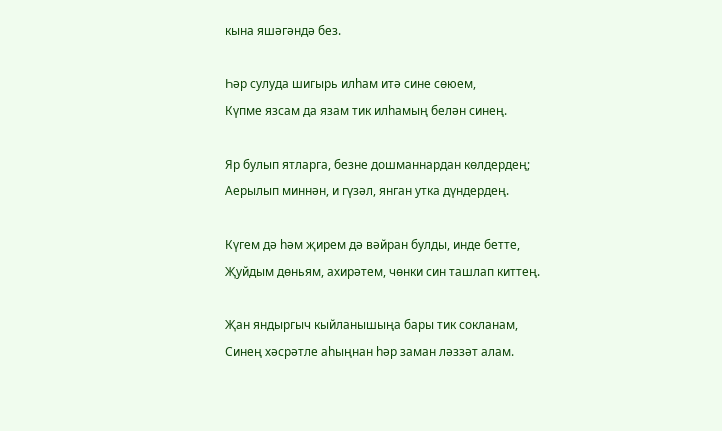кына яшәгәндә без.

Һәр сулуда шигырь илһам итә сине сөюем,
Күпме язсам да язам тик илһамың белән синең.

Яр булып ятларга, безне дошманнардан көлдердең;
Аерылып миннән, и гүзәл, янган утка дүндердең.

Күгем дә һәм җирем дә вәйран булды, инде бетте,
Җуйдым дөньям, ахирәтем, чөнки син ташлап киттең.

Җан яндыргыч кыйланышыңа бары тик сокланам,
Синең хәсрәтле аһыңнан һәр заман ләззәт алам.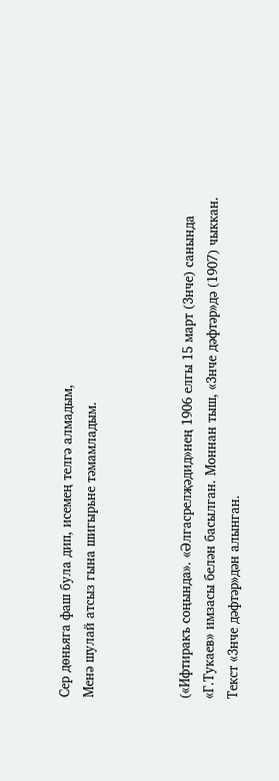Сер дөньяга фаш була дип, исемең телгә алмадым,
Менә шулай атсыз гына шигырьне тәмамладым.



(«Ифтиракъ соңында». «Әлгасрелҗәдид»нең 1906 елгы 15 март (3нче) санында «Г.Тукаев» имзасы белән басылган. Моннан тыш, «3нче дәфтәр»дә (1907) чыккан. Текст «3нче дәфтәр»дән алынган.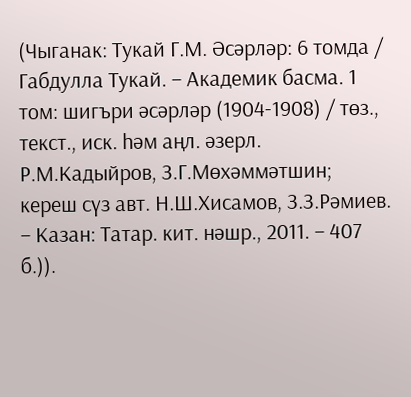(Чыганак: Тукай Г.М. Әсәрләр: 6 томда / Габдулла Тукай. – Академик басма. 1 том: шигъри әсәрләр (1904-1908) / төз., текст., иск. һәм аңл. әзерл. Р.М.Кадыйров, З.Г.Мөхәммәтшин; кереш сүз авт. Н.Ш.Хисамов, З.З.Рәмиев. – Казан: Татар. кит. нәшр., 2011. – 407 б.)).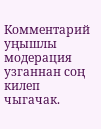Комментарий уңышлы модерация узганнан соң килеп чыгачак.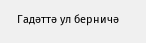Гадәттә ул берничә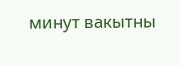минут вакытны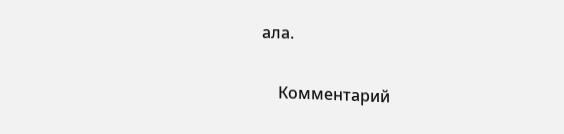ала.

    Комментарий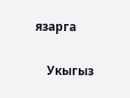язарга

    Укыгыз